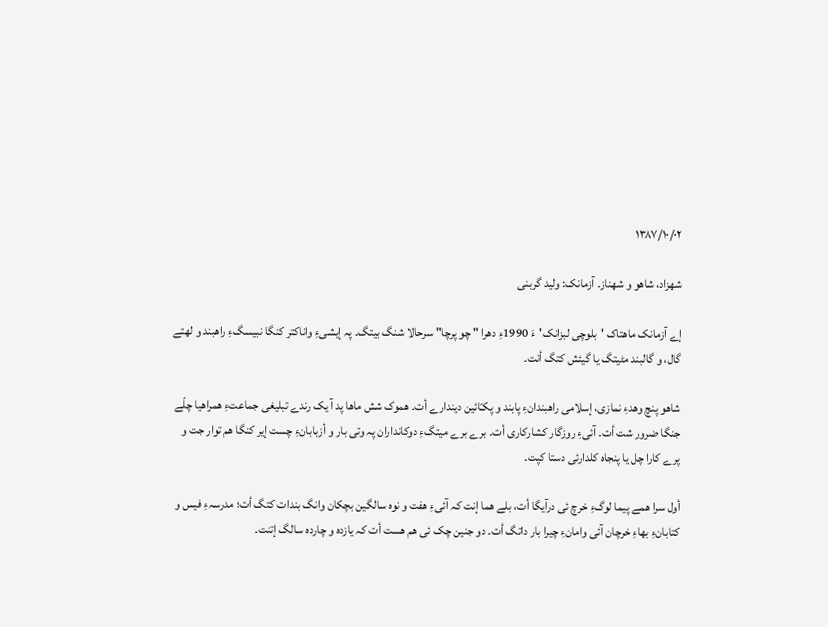۱۳۸۷/۱۰/۰۲

شھزاد، شاھو و شھناز۔ آزمانک: ولید گربنی

إے آزمانک ماھتاک 'بلوچی لبزانک'ءَ 1990ءِ دھرا " چو پرچا" سرحالا شنگ بیتگ۔ پہ إیشیءِ واناکتر کنگا نبیسگءِ راھبند و لھتے گال، و گالبند مٹیتگ یا گيئش کتگ أنت۔

شاھو پنچ وھدءِ نمازی، إسلامی راھبندانءِ پابند و پکـّائین دیندارے أت۔ ھموک شش ماھا پد آ یک رندے تبلیغی جماعتءِ ھمراھیا چلّے جنگا ضرور شت أت۔ آئیءِ روزگار کشارکاری أت۔ برے برے میتگءِ دوکانداران پہ وتی بار و أزبابانءِ چست إیر کنگا ھم توار جت و پرے کارا چل یا پنجاہ کلدارئی دستا کپت۔

أول سرا ھمے پیما لوگءِ خرچ ئی درآیگا أت، بلے ھما إنت کہ آئیءِ ھفت و نوہ سالگین بچکان وانگ بندات کتگ أت؛ مدرسہءِ فیس و کتابانءِ بھاءِ خرچان آئی وامانءِ چیرا بار داتگ أت۔ دو جنین چک ئی ھم ھست أت کہ یازدہ و چاردہ سالگ إتنت۔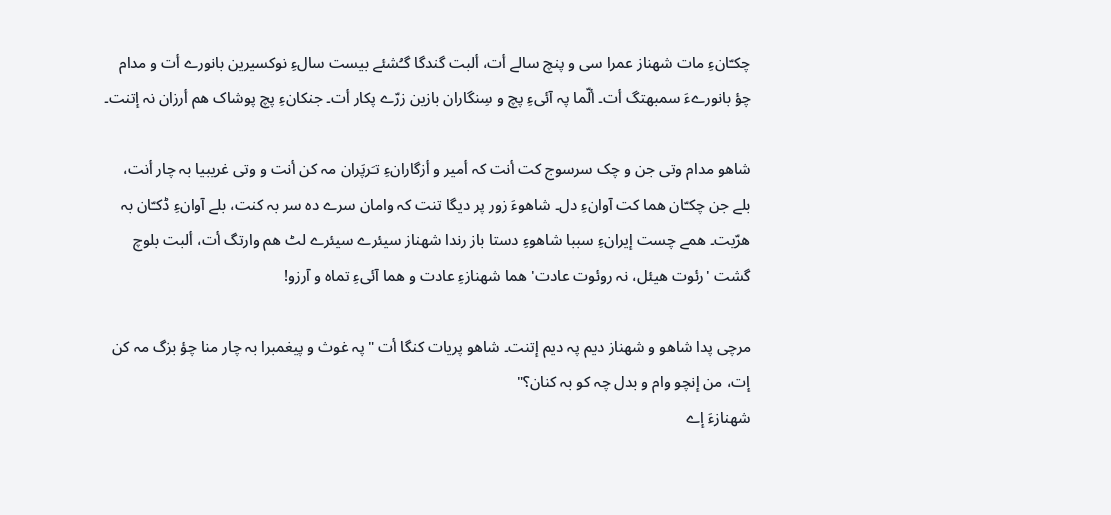چکـّانءِ مات شھناز عمرا سی و پنچ سالے أت، ألبت گندگا گـُشئے بیست سالءِ نوکسیرین بانورے أت و مدام چؤ بانورےءَ سمبھتگ أت۔ ألّما پہ آئیءِ پچ و سِنگاران بازین زرّے پکار أت۔ جنکانءِ پچ پوشاک ھم أرزان نہ إتنت۔

شاھو مدام وتی جن و چک سرسوج کت أنت کہ أمیر و أزگارانءِ تـَرپَران مہ کن أنت و وتی غریبیا بہ چار أنت، بلے جن چکـّان ھما کت آوانءِ دل۔ شاھوءَ زور پر دیگا تنت کہ وامان سرے دہ سر بہ کنت، بلے آوانءِ ڈکـّان بہ ھرّیت۔ ھمے چست إیرانءِ سببا شاھوءِ دستا باز رندا شھناز سیئرے سیئرے لٹ ھم وارتگ أت، ألبت بلوچ گشت 'رئوت ھیئل، نہ روئوت عادت' ھما شھنازءِ عادت و ھما آئیءِ تماہ و آرزو!

مرچی پدا شاھو و شھناز دیم پہ دیم إتنت۔ شاھو پریات کنگا أت "پہ غوث و پیغمبرا بہ چار منا چؤ بزگ مہ کن إت، من إنچو وام و بدل چہ کو بہ کنان؟"
شھنازءَ إے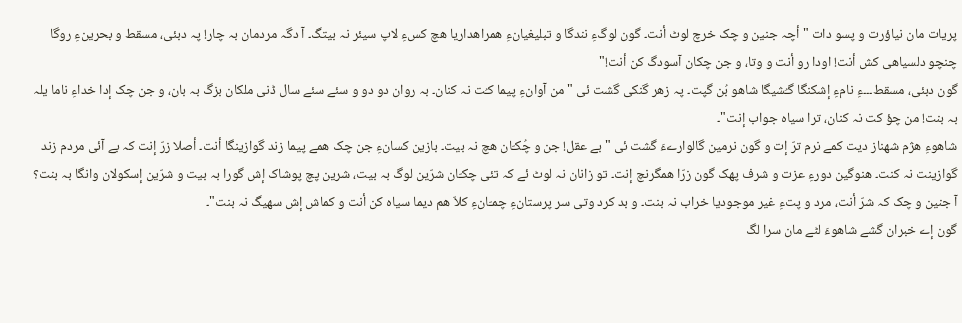پریات مان نیاؤرت و پسو دات "أچہ جنین و چک خرچ لوٹ أنت۔ گون لوگءِ نندگا و تبلیغیانءِ ھمراهداریا ھچ کسءِ لاپ سیئر نہ بیتگ۔ آ دگہ مردمان بہ چار! پہ دبئی، مسقط و بحرینءِ روگا چنچو دلسیاھی کش أنت! اودا رو أنت و وتا، و جن چکان آسودگ کن أنت!"
گون دبئی، مسقط۔۔۔ءِ نامءِ إشکنگا گـُشیگا شاھو بُن گپت۔ پہ زھر گنکی گشت ئی "من آوانءِ پیما کـُت نہ کنان۔ بہ روان دو دو و سئے سئے سال ڈنی ملکان بزگ بہ بان، و جن چک إدا خداءِ ناما یلہ بہ بنت! من چؤ کت نہ کنان، ترا سیاہ جواب إنت"۔
شاھوءِ ھژم شھناز دیت کمے نرم ترّ إت و گون نرمین گالوارےءَ گشت ئی "بے عقل! جن و چُکـّان ھچ نہ بیت۔ بازین کسانءِ جن چک ھمے پیما زند گوازینگا أنت۔ أصلا زرّ إنت کہ بے آئی مردم زند گوازینت نہ کنت۔ ھنوگین دورءِ عزت و شرف پھک گون زرّا ھمگرنچ إنت۔ تو زانان نہ لوٹ ئے کہ تئی چکـّان شرّین لوگ بہ بیت، شرین پچ پوشاک إش گورا بہ بیت و شرّین إسکولان وانگا بہ بنت؟
آ جنین و چک کہ شرّ أنت، مرد و پتءِ غیر موجودیا خراب نہ بنت۔ و بد کرد وتی سر پرستانءِ چمـّانءِ کلاّ ھم دیما سیاہ کن أنت و کماش إش سھیگ نہ بنت"۔
گون إے خبران گشے شاھوءَ لٹے مان سرا لگ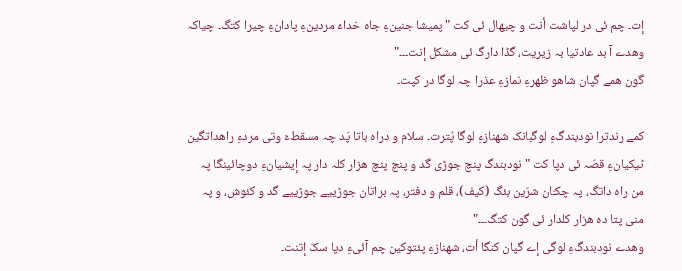إت۔ چم ئی در لپاشت أنت و چیھال ئی کت " پمیشا جنینءِ جاہ خداءَ مردینءِ پادانءِ چیرا کتگ۔ چیاکہ وھدے آ بد عادتیا بہ زیریت، گڈا دارگ ئی مشکل إنت۔۔۔"
گون ھمے گپان شاھو ظھرءِ نمازءِ عذرا چہ لوگا در کپت۔

کمے رندترا نودبندگءِ لوگبانک شھنازءِ لوگا پُترت۔ سلام و دراہ باتا پَد چہ مسقطءَ وتی مردءِ راھداتگین ٹیکیانءِ قصّہ ئی دپا کت "نودبندگ پنچ جوڑی گد و پنچ پنچ ھزار کلہ دار پہ إیشیانءِ دوچائینگا پہ من راہ داتگ، پہ چکـّان شرّین بئگ (کیف)، قلم و دفتر، پہ براتان جوڑییے جوڑییے گد و کئوش، و پہ منی پتا دہ ھزار کلدار ئی گون کتگ۔۔۔"
وھدے نودبندگءِ لوگی إے گپان کنگا أت، شھنازءِ پئتوکین چم آئیءِ دپا سکّ إتنت۔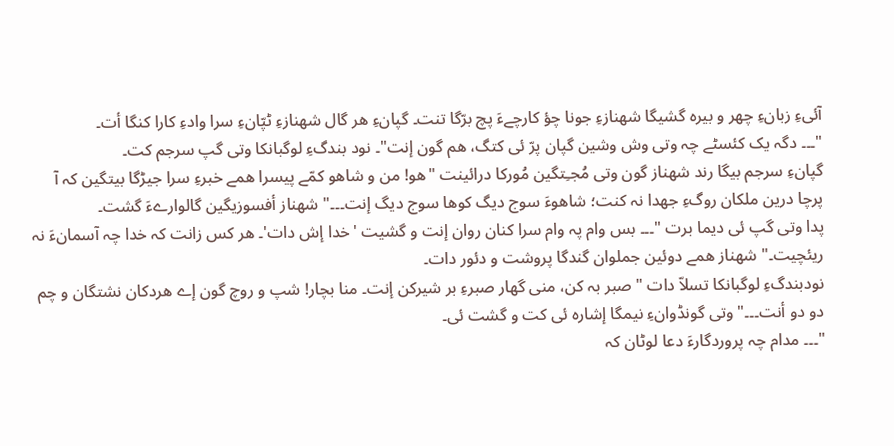آئیءِ زبانءِ چھر و بیرہ گشیگا شھنازءِ جونا چؤ کارچےءَ پچ برّگا تنت۔ گپانءِ ھر گال شھنازءِ ٹپّانءِ سرا وادءِ کارا کنگا أت۔
"۔۔۔ دگہ یک کئسٹے چہ وتی وش وشین گپان پرّ ئی کتگ، ھم گون إنت"۔ نود بندگءِ لوگبانکا وتی گپ سرجم کت۔
گپانءِ سرجم بیگا رند شھناز گون وتی مُجـِتگین مُورکا درائینت "ھو! من و شاھو کمّے پیسرا ھمے خبرءِ سرا جیڑگا بیتگین کہ آ پرچا درین ملکان روگءِ جھدا نہ کنت؛ شاھوءَ سوج ديگ کوھا سوج دیگ إنت۔۔۔" شھناز أفسوزیگین گالوارےءَ گشت۔
پدا وتی گپ ئی دیما برت "۔۔۔ بس وام پہ وام سرا کنان روان إنت و گشیت 'خدا إش دات'۔ ھر کس زانت کہ خدا چہ آسمانءَ نہ ریئچیت۔" شھناز ھمے دوئین جملوان گندگا پروشت و دئور دات۔
نودبندگءِ لوگبانکا تسلاّ دات " صبر بہ کن، منی گھار صبرءِ بر شیرکن إنت۔ منا بچار! شپ و روچ گون إے ھردکان نشتگان و چم دو دو أنت۔۔۔" وتی گونڈوانءِ نیمگا إشارہ ئی کت و گشت ئی۔
"۔۔۔ مدام چہ پروردگارءَ دعا لوٹان کہ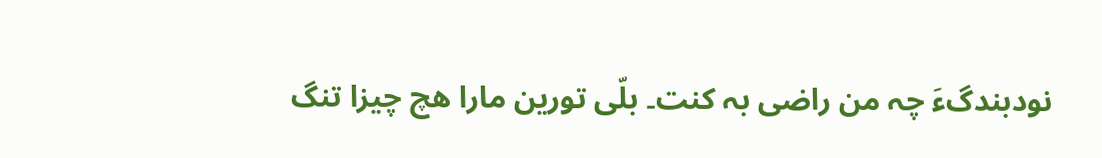نودبندگءَ چہ من راضی بہ کنت۔ بلّی تورین مارا ھچ چیزا تنگ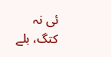ئی نہ کتگ، بلے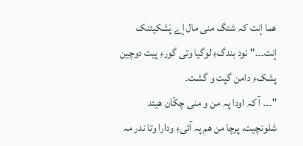ھما إنت کہ شتگ منی مال إے پَشکیئنک إنت۔۔۔" نود بندگءِ لوگیا وتی گورءِ پیت دوچین پشکءِ دامن گپت و گشت۔
"۔۔۔ آ کہ اودا پہ من و منی چکّان ھیئد شلونچیت، پرچا من ھم پہ آئیءِ ودارا وتا ندر مہ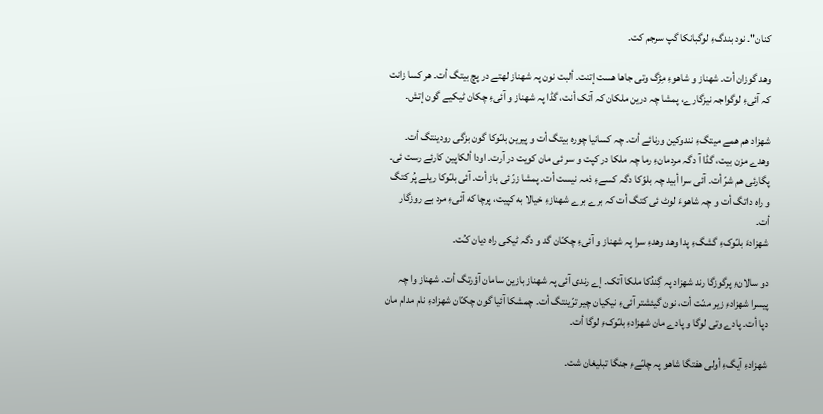کنان"۔ نود بندگءِ لوگبانکا گپ سرجم کت۔

وھد گوزان أت۔ شھناز و شاھوءِ مِڑگ وتی جاھا ھست إتنت۔ ألبت نون پہ شھناز لھتے در پچ بیتگ أت۔ ھر کسا زانت کہ آئیءِ لوگواجہ نیزگارے، پمشا چہ درین ملکان کہ آتک أنت، گڈا پہ شھناز و آئیءِ چکان ٹیکیے گون إتش۔

شھزاد ھم ھمے میتگءِ نندوکین ورنائے أت۔ چہ کسانیا چورہ بیتگ أت و پیرین بلـّوکا گون بزگی رودینتگ أت۔ وھدے مزن بیت، گڈا آ دگہ مردمانءِ رما چہ ملکا در کپت و سر ئی مان کویت در آرت۔ اودا ألکاپین کارئے رست ئی۔ پگارئی ھم شرّ أت۔ آئی سرا أبید چہ بلوّکا دگہ کسےءِ ذمہ نیست أت۔ پمشا زرّ ئی باز أت۔ آئی بلـّوکا ریلے پُر کتگ و راہ داتگ أت و چہ شاھوءَ لوٹ ئی کتگ أت کہ برے برے شھنازءِ خیالا به کپیت، پرچا که آئیءِ مرد بے روزگار أت۔
شھزادءَ بلـّوکءِ گشگءِ پدا وھد وھدءِ سرا پہ شھناز و آئیءِ چکـّان گد و دگہ ٹیکی راہ دیان کـُت۔

دو سالانءِ پرگوزگا رند شھزاد پہ گِندُکا ملکا آتک۔ إے رندی آئی پہ شھناز بازین سامان آؤرتگ أت۔ شھناز وا چہ پیسرا شھزادءِ زیر منـّت أت، نون گيئشتر آئیءِ نیکیان چیر ترّینتگ أت۔ چمشکا آئیا گون چکـّان شھزادءِ نام مدام مان دپا أت۔ پادے وتی لوگا و پادے مان شھزادءِ بلـّوکءِ لوگا أت۔

شھزادءِ آیگءِ أولی ھفتگا شاھو پہ چلـّےءِ جنگا تبلیغان شت۔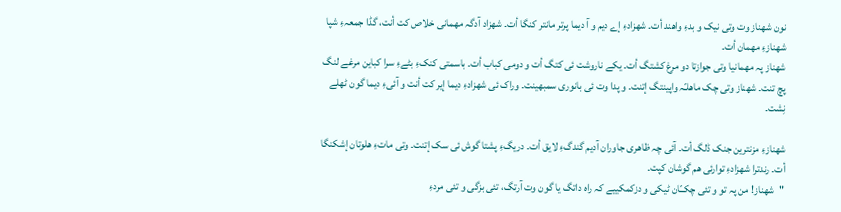نون شھناز وت وتی نیک و بدءِ واھند أت۔ شھزادءِ إے دیم و آ دیما پرتر مانتر کنگا أت۔ شھزاد آدگہ مھمانی خلاص کت أنت، گڈا جمعہءِ شپا شھنازءِ مھمان أت۔
شھناز پہ مھمانیا وتی جوازتا دو مرغ کشتگ أت۔ یکے ناروشت ئی کتگ أت و دومی کباب أت۔ باسمتی کنکءِ بٹےءِ سرا کباین مرغے لنگ پچ تنت۔ شھناز وتی چک ماھلـّہ واپینتگ إتنت۔ و پدا وت ئی بانوری سمبھینت۔ وراک ئی شھزادءِ دیما إیر کت أنت و آئیءِ دیما گون ٹھلے نِشت۔

شھنازءِ مزنترین جنک ڈلگ أت۔ آئی چہ ظاھری جاوران آدیم گندگءِ لایق أت۔ دریگءِ پشتا گوش ئی سک إتنت۔ وتی ماتءِ ھلوتان إشکنگا أت۔ رندترا شھزادءِ توارئی ھم گوشان کپت۔
"شھناز! من پہ تو و تئی چکــّان ٹیکی و دزکمکییے کہ راہ داتگ یا گون وت آرتگ، تئی بزگی و تئی مردءِ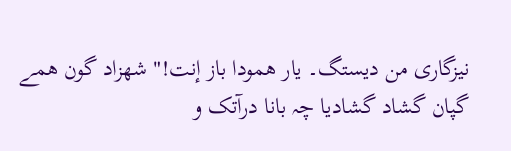نیزگاری من دیستگ۔ یار ھمودا باز إنت!" شھزاد گون ھمے گپان گشاد گشادیا چہ بانا درآتک و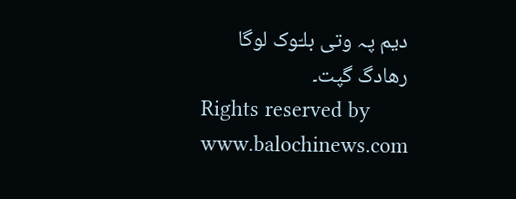دیم پہ وتی بلـّوک لوگا رھادگ گپت۔
Rights reserved by www.balochinews.com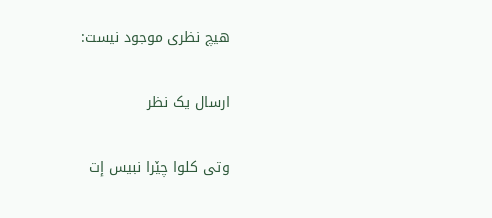هیچ نظری موجود نیست:

ارسال یک نظر

وتی کلوا چێرا نبیس إت